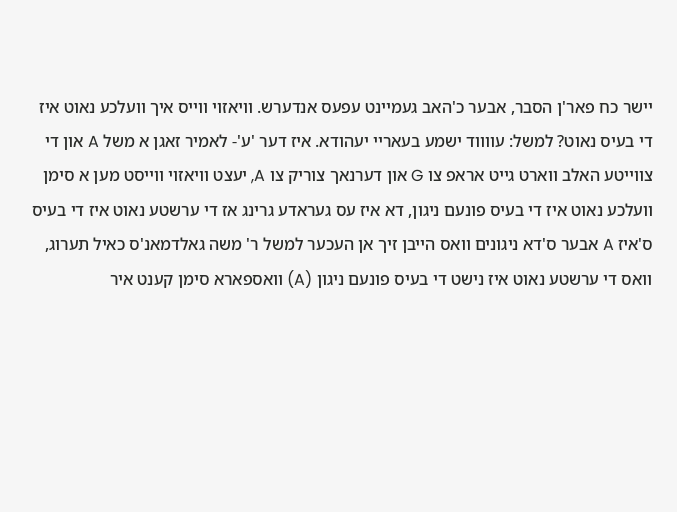יישר כח פאר'ן הסבר, אבער כ'האב געמיינט עפעס אנדערש. וויאזוי ווייס איך וועלכע נאוט איז די בעיס נאוט? למשל: עווווד ישמע בעאריי יעהודא. איז דער 'ע'- לאמיר זאגן א משל A און די צווייטע האלב ווארט גייט אראפ צו G און דערנאך צוריק צו A, יעצט וויאזוי ווייסט מען א סימן וועלכע נאוט איז די בעיס פונעם ניגון, דא איז עס געראדע גרינג אז די ערשטע נאוט איז די בעיס ס'איז A אבער ס'דא ניגונים וואס הייבן זיך אן העכער למשל ר' משה גאלדמאנ'ס כאיל תערוג, וואס די ערשטע נאוט איז נישט די בעיס פונעם ניגון (A) וואספארא סימן קענט איר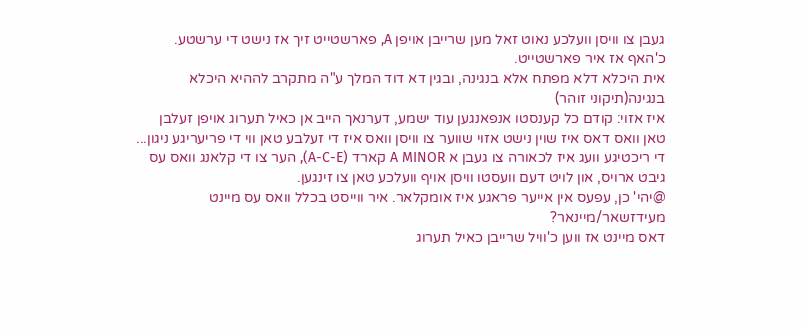געבן צו וויסן וועלכע נאוט זאל מען שרייבן אויפן A, פארשטייט זיך אז נישט די ערשטע. כ'האף אז איר פארשטייט.
אית היכלא דלא מפתח אלא בנגינה, ובגין דא דוד המלך ע"ה מתקרב לההיא היכלא בנגינה(תיקוני זוהר)
איז אזוי: קודם כל קענסטו אנפאנגען עוד ישמע, דערנאך הייב אן כאיל תערוג אויפן זעלבן טאן וואס דאס איז שוין נישט אזוי שווער צו וויסן וואס איז די זעלבע טאן ווי די פריעריגע ניגון...
די ריכטיגע וועג איז לכאורה צו געבן א A MINOR קארד (A-C-E), הער צו די קלאנג וואס עס גיבט ארויס, און לויט דעם וועסטו וויסן אויף וועלכע טאן צו זינגען.
@יהי' כן, עפעס אין אייער פראגע איז אומקלאר. איר ווייסט בכלל וואס עס מיינט מעידזשאר/מיינאר?
דאס מיינט אז ווען כ'וויל שרייבן כאיל תערוג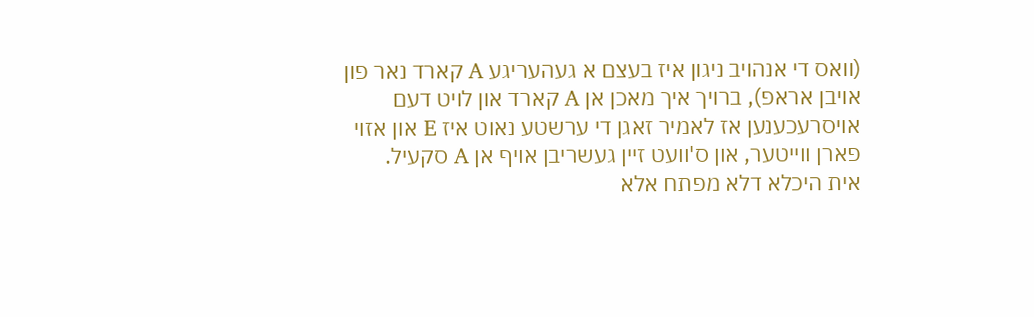(וואס די אנהויב ניגון איז בעצם א געהעריגע A קארד נאר פון אויבן אראפ), ברויך איך מאכן אן A קארד און לויט דעם אויסרעכענען אז לאמיר זאגן די ערשטע נאוט איז E און אזוי פארן ווייטער, און ס'וועט זיין געשריבן אויף אן A סקעיל.
אית היכלא דלא מפתח אלא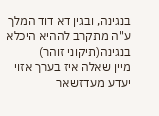בנגינה, ובגין דא דוד המלך ע"ה מתקרב לההיא היכלא בנגינה(תיקוני זוהר)
מיין שאלה איז בערך אזוי יעדע מעדזשאר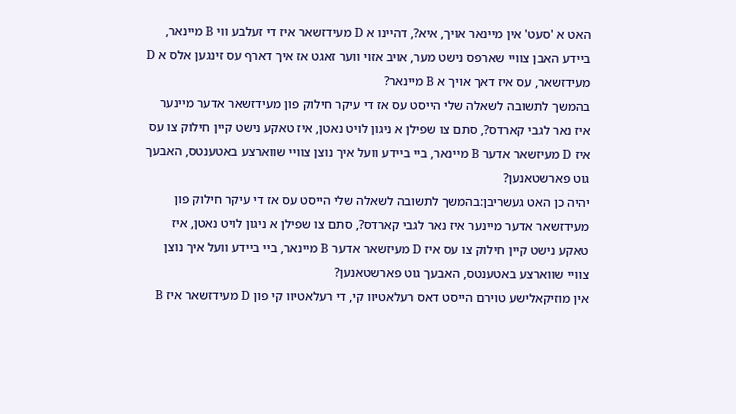האט א 'סעט' אין מיינאר אויך, איא?, דהיינו א D מעידזשאר איז די זעלבע ווי B מיינאר, ביידע האבן צוויי שארפס נישט מער, אויב אזוי ווער זאגט אז איך דארף עס זינגען אלס א D מעידזשאר, עס איז דאך אויך א B מיינאר?
בהמשך לתשובה לשאלה שלי הייסט עס אז די עיקר חילוק פון מעידזשאר אדער מיינער איז נאר לגבי קארדס?, סתם צו שפילן א ניגון לויט נאטן, איז טאקע נישט קיין חילוק צו עס איז D מעיזשאר אדער B מיינאר, ביי ביידע וועל איך נוצן צוויי שווארצע באטענטס, האבעך גוט פארשטאנען?
יהיה כן האט געשריבן:בהמשך לתשובה לשאלה שלי הייסט עס אז די עיקר חילוק פון מעידזשאר אדער מיינער איז נאר לגבי קארדס?, סתם צו שפילן א ניגון לויט נאטן, איז טאקע נישט קיין חילוק צו עס איז D מעיזשאר אדער B מיינאר, ביי ביידע וועל איך נוצן צוויי שווארצע באטענטס, האבעך גוט פארשטאנען?
אין מוזיקאלישע טוירם הייסט דאס רעלאטיוו קי, די רעלאטיוו קי פון D מעידזשאר איז B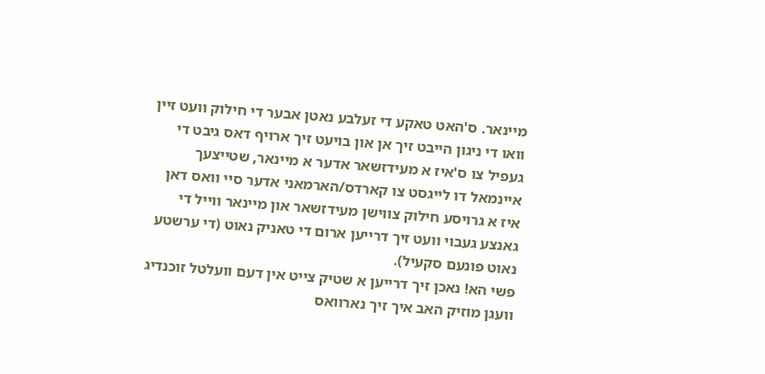מיינאר. ס'האט טאקע די זעלבע נאטן אבער די חילוק וועט זיין וואו די ניגון הייבט זיך אן און בויעט זיך ארויף דאס גיבט די געפיל צו ס'איז א מעידזשאר אדער א מיינאר, שטייצעך איינמאל דו לייגסט צו קארדס/הארמאני אדער סיי וואס דאן איז א גרויסע חילוק צווישן מעידזשאר און מיינאר ווייל די גאנצע געבוי וועט זיך דרייען ארום די טאניק נאוט (די ערשטע נאוט פונעם סקעיל).
פשי הא! נאכן זיך דרייען א שטיק צייט אין דעם וועלטל זוכנדיג וועגן מוזיק האב איך זיך נארוואס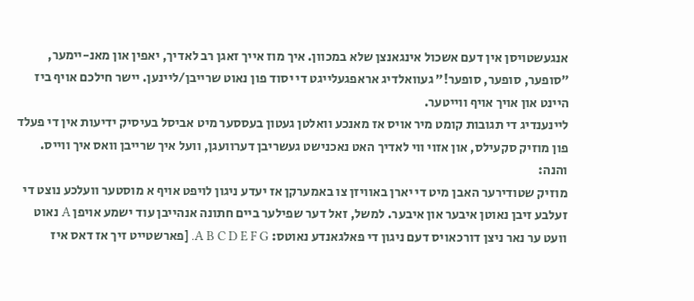אנגעשטויסן אין דעם אשכול אינגאנצן שלא במכוון. איך מוז אייך זאגן רב לאדיך, יאפין און מאנ-יימער, ״סופער, סופער, סופער!״ געוואלדיג אראפגעלייגט די יסוד פון נאוט שרייבן/ליינען. יישר חילכם אויף ביז היינט און אויך אויף ווייטער.
ליינענדיג די תגובות קומט מיר אויס אז מאנכע וואלטן געטון בעססער מיט אביסל בעיסיק ידיעות אין די פעלד פון מוזיק סקעילס, און אזוי ווי לאדיך האט נאכנישט געשריבן דערוועגן, וועל איך שרייבן וואס איך ווייס. והנה:
מוזיק שטודירער האבן מיט די יארן באוויזן צו באמערקן אז יעדע ניגון לויפט אויף א מוסטער וועלכע נוצט די זעלבע זיבן נאוטן איבער און איבער. למשל, זאל דער שפילער ביים חתונה אנהייבן עוד ישמע אויפן A נאוט וועט ער נאר ניצן דורכאויס דעם ניגון די פאלגאנדע נאוטס: A B C D E F G. [פארשטייט זיך אז דאס איז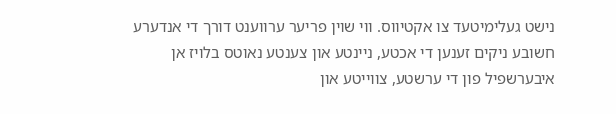נישט געלימיטעד צו אקטיווס. ווי שוין פריער ערווענט דורך די אנדערע חשובע ניקים זענען די אכטע, ניינטע און צענטע נאוטס בלויז אן איבערשפיל פון די ערשטע, צווייטע און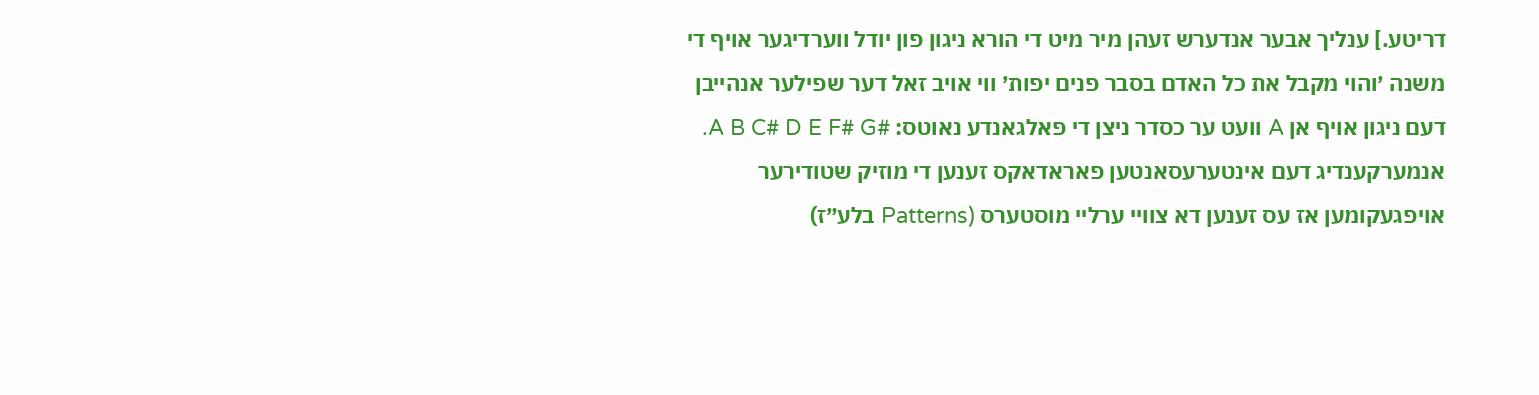דריטע.] ענליך אבער אנדערש זעהן מיר מיט די הורא ניגון פון יודל ווערדיגער אויף די משנה ׳והוי מקבל את כל האדם בסבר פנים יפות׳ ווי אויב זאל דער שפילער אנהייבן דעם ניגון אויף אן A וועט ער כסדר ניצן די פאלגאנדע נאוטס: #A B C# D E F# G. אנמערקענדיג דעם אינטערעסאנטען פאראדאקס זענען די מוזיק שטודירער אויפגעקומען אז עס זענען דא צוויי ערליי מוסטערס (Patterns בלע״ז)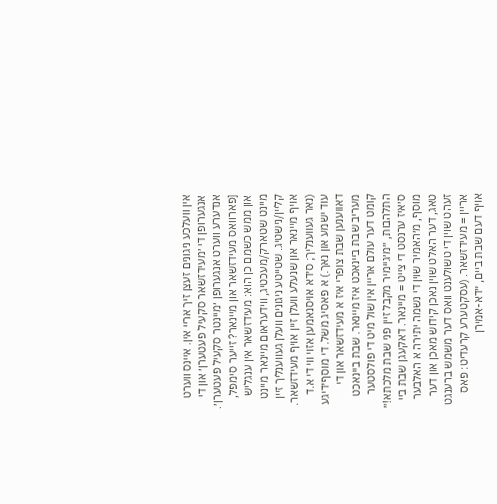אין וועלכע ניגונים זעצן זיך אריי אין. איינס ווערט אנגערופן די ׳מעידזשאר סקעיל פעטערן׳ און די אנדערע ווערט אנגערופן ׳מיינטר סקעיל פעטערן׳.
[פארוואס מעידזשאר און מיינאר? זייער סימפל, און ממש כשמם כן הוא: מעידזשאר אין ענגליש מיינט שטארק/מעכטיג, ווידעראום מיינאר מיינט קליין/נישטיג. שטייטע ניגונים וועלן געווענליך זיין אויף מיינאר און שנעלע וועלן זיין אויף מעידזשאר. (נאר געווענליך; ס׳דא אויסנאמען אזוי ווי די א.ד עוד ישמע און נאך.) א פאסיג משל. די מוסף׳דיגע דאווענען שבת צופרי איז א מעידזשאר און די מעריב שבת ביינאכט איז מיינאר. שבת ביינאכט קומט דער עולם אריין אין שול מיט די פולסטער התלהבות, ״מ׳גיימיר מקבל זיין פני שבת מלכתא!״ ס׳איז ערנסט די צייט = מיינאר. דאקעגן שבת ביי מוסף, מ׳האמיר שוין די נשמה יתירה א האלבער טאג, דער האלט שוין נאכן קידוש מאכן און דער זעהט שוין די טשולענט וואס דער משמש ברענגט אריין = מעידזשאר. (עסקטערע קרעדיט: פאס אויף דעם שבת ביים, ״דא-אמירן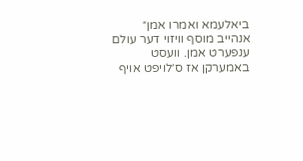ביאלעמא ואמרו אמן״ אנהייב מוסף וויזוי דער עולם ענפערט אמן. וועסט באמערקן אז ס׳לויפט אויף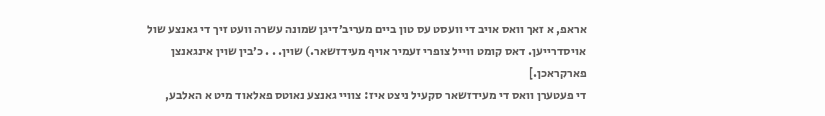אראפ, א זאך וואס אויב די וועסט עס טון ביים מעריב׳דיגן שמונה עשרה וועט זיך די גאנצע שול אויסדרייען. דאס קומט ווייל צופרי זעמיר אויף מעידזשאר.) שוין. . . כ׳בין שוין אינגאנצן פארקראכן.]
די פעטערן וואס די מעידזשאר סקעיל ניצט איז: צוויי גאנצע נאוטס פאלאוד מיט א האלבע,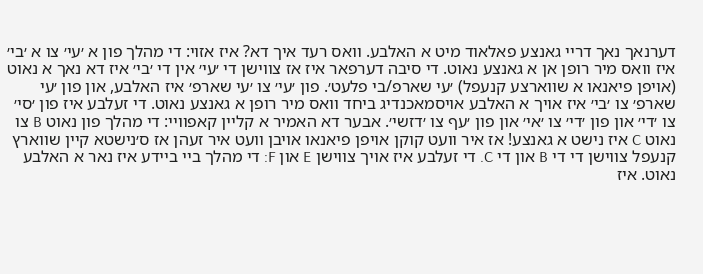דערנאך נאך דריי גאנצע פאלאוד מיט א האלבע. וואס רעד איך דא? איז אזוי: די מהלך פון א ׳עי׳ צו א ׳בי׳ איז וואס מיר רופן אן א גאנצע נאוט. די סיבה דערפאר איז אז צווישן די ׳עי׳ אין די ׳בי׳ איז דא נאך א נאוט (אויפן פיאנאו א שווארצע קנעפל) ׳עי שארפ/בי פלעט׳. פון ׳עי׳ צו ׳עי שארפ׳ איז האלבע, און פון ׳עי שארפ׳ צו ׳בי׳ איז אויך א האלבע אויסמאכנדיג ביחד וואס מיר רופן א גאנצע נאוט. די זעלבע איז פון ׳סי׳ צו ׳די׳ און פון ׳די׳ צו ׳אי׳ און פון ׳עף צו ׳דזשי׳. אבער דא האמיר א קליין קאפוויי: די מהלך פון נאוט B צו נאוט C איז נישט א גאנצע! אז איר וועט קוקן אויפן פיאנאו אויבן וועט איר זעהן אז ס׳נישטא קיין שווארץ קנעפל צווישן די די B און די C. די זעלבע איז אויך צווישן E און F: די מהלך ביי ביידע איז נאר א האלבע נאוט. איז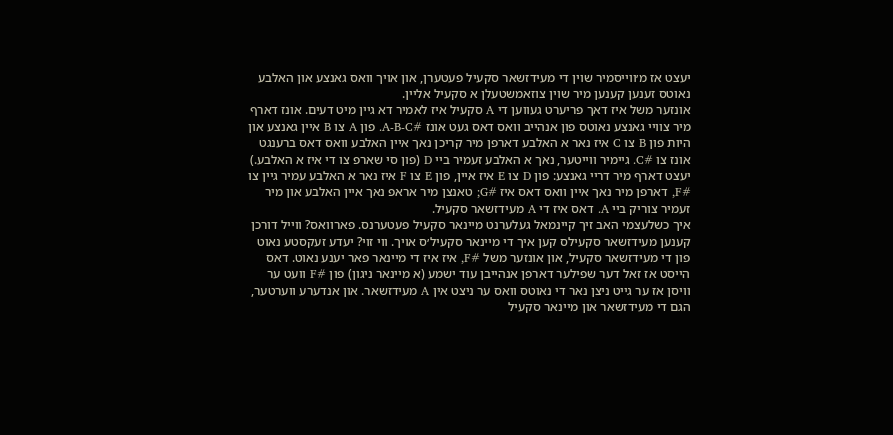יעצט אז מ׳ווייסמיר שוין די מעידזשאר סקעיל פעטערן, און אויך וואס גאנצע און האלבע נאוטס זענען קענען מיר שוין צוזאמשטעלן א סקעיל אליין.
אונזער משל איז דאך פריערט געווען די A סקעיל איז לאמיר דא גיין מיט דעים. אונז דארף מיר צוויי גאנצע נאוטס פון אנהייב וואס דאס געט אונז #A-B-C. פון A צו B איין גאנצע און היות פון B צו C איז נאר א האלבע דארפן מיר קריכן נאך איין האלבע וואס דאס ברענגט אונז צו #C. גיימיר ווייטער, נאך א האלבע זעמיר ביי D (פון סי שארפ צו די איז א האלבע.) יעצט דארף מיר דריי גאנצע: פון D צו E איז איין, פון E צו F איז נאר א האלבע עמיר גיין צו #F, דארפן מיר נאך איין וואס דאס איז #G; טאנצן מיר אראפ נאך איין האלבע און מיר זעמיר צוריק ביי A. דאס איז די A מעידזשאר סקעיל.
איך כשלעצמי האב זיך קיינמאל געלערנט מיינאר סקעיל פעטערנס. פארוואס? ווייל דורכן קענען מעידזשאר סקעילס קען איך די מיינאר סקעיל׳ס אויך. ווי זוי? יעדע זעקסטע נאוט פון די מעידזשאר סקעיל, און אונזער משל #F, איז איז די מיינאר פאר יענע נאוט. דאס הייסט אז זאל דער שפילער דארפן אנהייבן עוד ישמע (א מיינאר ניגון) פון #F וועט ער וויסן אז ער גייט ניצן נאר די נאוטס וואס ער ניצט אין A מעידזשאר. און אנדערע ווערטער, הגם די מעידזשאר און מיינאר סקעיל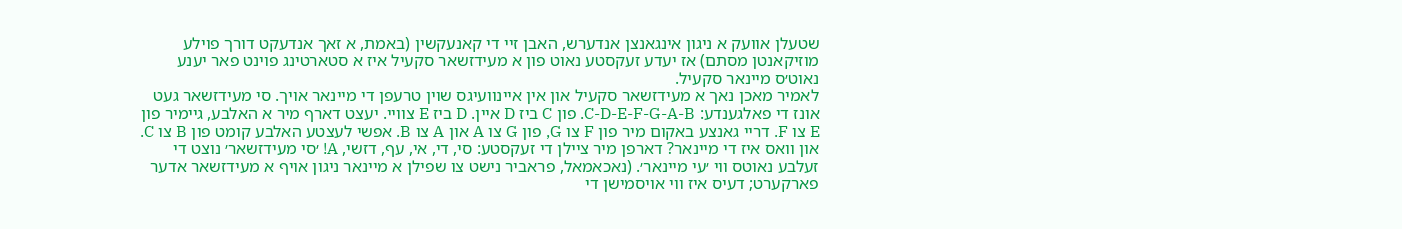שטעלן אוועק א ניגון אינגאנצן אנדערש, האבן זיי די קאנעקשין (באמת, א זאך אנדעקט דורך פוילע מוזיקאנטן מסתם) אז יעדע זעקסטע נאוט פון א מעידזשאר סקעיל איז א סטארטינג פוינט פאר יענע נאוט׳ס מיינאר סקעיל.
לאמיר מאכן נאך א מעידזשאר סקעיל און אין איינוועיגס שוין טרעפן די מיינאר אויך. סי מעידזשאר געט אונז די פאלגענדע: C-D-E-F-G-A-B. פון C ביז D איין. D ביז E צוויי. יעצט דארף מיר א האלבע, גיימיר פון E צו F. דריי גאנצע באקום מיר פון F צו G, פון G צו A און A צו B. אפשי לעצטע האלבע קומט פון B צו C. און וואס איז די מיינאר? דארפן מיר ציילן די זעקסטע: סי, די, אי, עף, דזשי, A! ׳סי מעידזשאר׳ נוצט די זעלבע נאוטס ווי ׳עי מיינאר׳. (נאכאמאל, פראביר נישט צו שפילן א מיינאר ניגון אויף א מעידזשאר אדער פארקערט; דעיס איז ווי אויסמישן די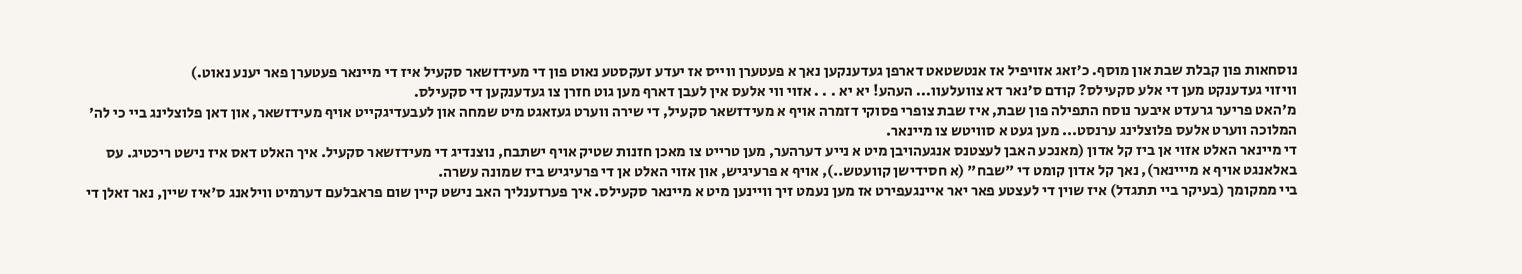נוסחאות פון קבלת שבת און מוסף. כ׳זאג אזויפיל אז אנטשטאט דארפן געדענקען נאך א פעטערן ווייס אז יעדע זעקסטע נאוט פון די מעידזשאר סקעיל איז די מיינאר פעטערן פאר יענע נאוט.)
וויזוי געדענקט מען די אלע סקעילס? קודם ס׳נאר דא צוועלעוו... העהע! יא יא . . . אזוי ווי אלעס אין לעבן דארף מען גוט חזרן צו געדענקען די סקעילס.
מ'האט פריער גרעדט איבער נוסח התפילה פון שבת, איז שבת צופרי פסוקי דזמרה אויף א מעידזשאר סקעיל, די שירה ווערט געזאגט מיט שמחה און לעבעדיגקייט אויף מעידזשאר, און דאן פלוצלינג ביי כי לה' המלוכה ווערט אלעס פלוצלינג ערנסט... מען געט א סוויטש צו מיינאר.
די מיינאר האלט אזוי אן ביז קל אדון (מאנכע האבן לעצטנס אנגעהויבן מיט א נייע דערהער, מען טרייט צו מאכן חזנות שטיק אויף ישתבח, נוצנדיג די מעידזשאר סקעיל. איך האלט דאס איז נישט ריכטיג. עס באלאנגט אויף א מייינאר), נאך קל אדון קומט די "שבח" (א חסידישן קוועטש..), אויף א פרעיגיש, און אזוי האלט אן די פרעיגיש ביז שמונה עשרה.
ביי ממקומך (בעיקר ביי תתגדל) איז שוין די לעצטע פאר יאר איינגעפירט אז מען נעמט זיך וויינען מיט א מיינאר סקעילס. איך פערזענליך האב נישט קיין שום פראבלעם דערמיט ווילאנג ס'איז שיין, נאר זאלן די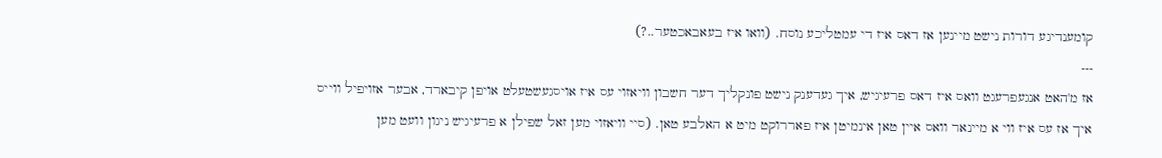קומענדיגע דורות נישט מיינען אז דאס איז די עמטליכע נוסח. (וואו איז בעאבאכטער..?)
---
אז מ'האט אנגעפרעגט וואס איז דאס פרעיגיש, איך געדענק נישט פונקליך דער חשבון וויאזוי עס איז אויסגעשטעלט אויפן קיבארד, אבער אזויפיל ווייס איך אז עס איז ווי א מיינאר וואס איין טאן אינמיטן איז פאררוקט מיט א האלבע טאן. (סיי וויאזוי מען זאל שפילן א פרעיגיש ניגון וועט מען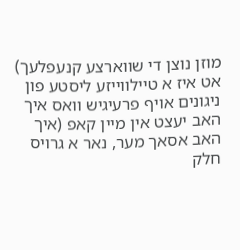מוזן נוצן די שווארצע קנעפלעך)
אט איז א טיילווייזע ליסטע פון ניגונים אויף פרעיגיש וואס איך האב יעצט אין מיין קאפ (איך האב אסאך מער, נאר א גרויס חלק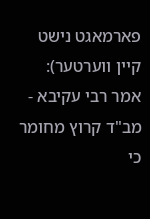פארמאגט נישט קיין ווערטער):
אמר רבי עקיבא - מב"ד קרוץ מחומר כי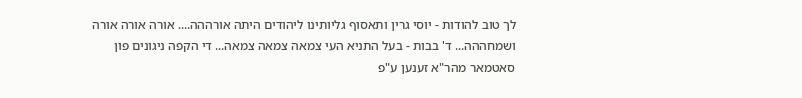לך טוב להודות - יוסי גרין ותאסוף גליותינו ליהודים היתה אורההה.... אורה אורה אורה ושמחההה... ד' בבות - בעל התניא העי צמאה צמאה צמאה... די הקפה ניגונים פון סאטמאר מהר"א זענען ע"פ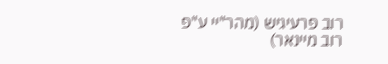רוב פרעיגיש (מהר"יי ע"פ רוב מיינאר)